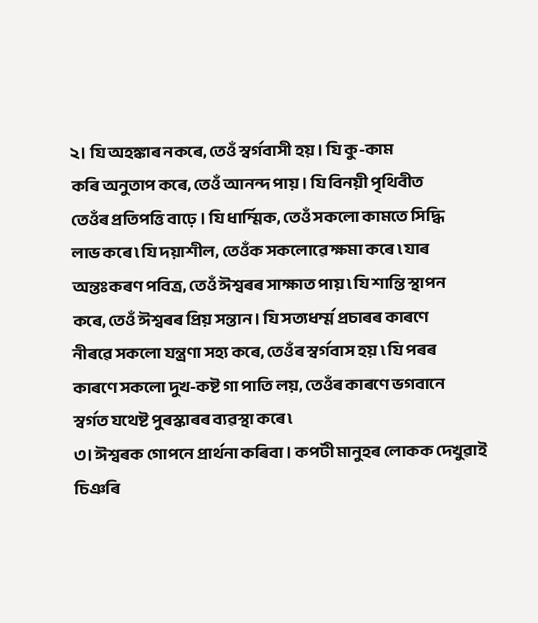২। যি অহঙ্কাৰ নকৰে, তেওঁ স্বৰ্গবাসী হয় । যি কু-কাম
কৰি অনুতাপ কৰে, তেওঁ আনন্দ পায় । যি বিনয়ী পৃথিবীত
তেওঁৰ প্ৰতিপত্তি বাঢ়ে । যি ধাৰ্ম্মিক, তেওঁ সকলো কামতে সিদ্ধি
লাভ কৰে ৷ যি দয়াশীল, তেওঁক সকলোৱে ক্ষমা কৰে ৷ যাৰ
অন্তঃকৰণ পবিত্র, তেওঁ ঈশ্বৰৰ সাক্ষাত পায় ৷ যি শান্তি স্থাপন
কৰে, তেওঁ ঈশ্বৰৰ প্ৰিয় সন্তান । যি সত্যধৰ্ম্ম প্ৰচাৰৰ কাৰণে
নীৰৱে সকলো যন্ত্রণা সহ্য কৰে, তেওঁৰ স্বৰ্গবাস হয় ৷ যি পৰৰ
কাৰণে সকলো দুখ-কষ্ট গা পাতি লয়, তেওঁৰ কাৰণে ভগবানে
স্বৰ্গত যথেষ্ট পুৰস্কাৰৰ ব্যৱস্থা কৰে ৷
৩। ঈশ্বৰক গোপনে প্রার্থনা কৰিবা । কপটী মানুহৰ লোকক দেখুৱাই চিঞৰি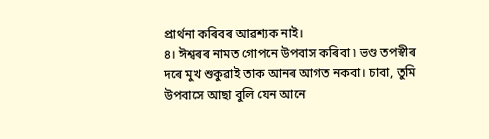প্ৰাৰ্থনা কৰিবৰ আৱশ্যক নাই।
৪। ঈশ্বৰৰ নামত গোপনে উপবাস কৰিবা ৷ ভণ্ড তপস্বীৰ দৰে মুখ শুকুৱাই তাক আনৰ আগত নকবা। চাবা, তুমি উপবাসে আছা বুলি যেন আনে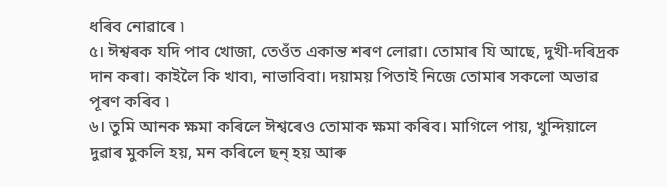ধৰিব নোৱাৰে ৷
৫। ঈশ্বৰক যদি পাব খোজা, তেওঁত একান্ত শৰণ লোৱা। তোমাৰ যি আছে, দুখী-দৰিদ্ৰক দান কৰা। কাইলৈ কি খাব৷, নাভাবিবা। দয়াময় পিতাই নিজে তোমাৰ সকলো অভাৱ পূৰণ কৰিব ৷
৬। তুমি আনক ক্ষমা কৰিলে ঈশ্বৰেও তোমাক ক্ষমা কৰিব। মাগিলে পায়, খুন্দিয়ালে দুৱাৰ মুকলি হয়, মন কৰিলে ছন্ হয় আৰু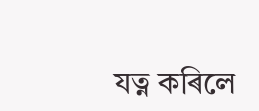যত্ন কৰিলে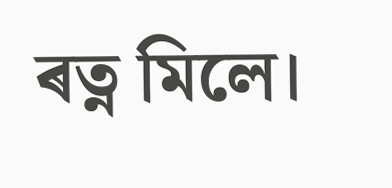ৰত্ন মিলে।